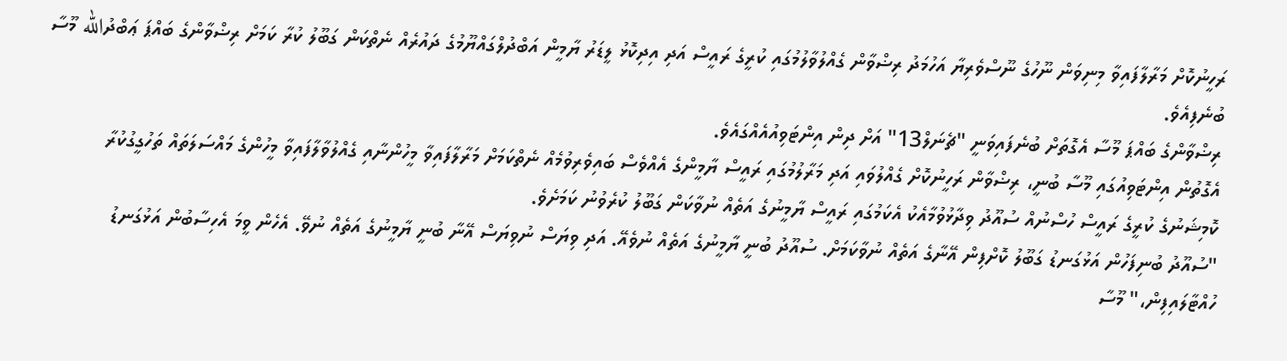ރަހީނުކޮށް މަރާލާފައިވާ މިނިވަން ނޫހުގެ ނޫސްވެރިޔާ އަހުމަދު ރިޟްވާން ގެއްލުވާލުމުގައި ކުރީގެ ރައީސް އަދި އިދިކޮޅު ލީޑަރު ޔާމީން އަބްދުލްގައްޔޫމުގެ ދައުރެއް ނެތްކަން ގަބޫލު ކުރާ ކަމަށް ރިޟްވާންގެ ބައްޕަ ޢަބްދުالله މޫސާ ބުނެފިއެވެ.
ރިޟްވާންގެ ބައްޕަ މޫސާ އެގޮތަށް ބުނެފައިވަނީ "ޗެނަލް13" އަށް ދިން އިންޓަވިއުއެއްގައެވެ.
އެގޮތުން އިންޓަވިއުގައި މޫސާ ބުނީ، ރިޟްވާން ރަހީނުކޮށް ގެއްލުވައި އަދި މަރާލުމުގައި ރައީސް ޔާމީންގެ އެއްވެސް ބައިވެރިވުމެއް ނެތްކަމަށް މަރާލާފައިވާ މީހުންނާއި ގެއްލުވާލާފައިވާ މީހުންގެ މައްސަލަތައް ތަހުގީގުކުރާ ކޮމިޝަނުގެ ކުރީގެ ރައީސް ހުސްނުއް ސުއޫދު ވިދާޅުވުމާއެކު އެކަމުގައި ރައީސް ޔާމީނުގެ އަތެއް ނުވާކަން ގަބޫލު ކުރެވުނު ކަމަށެވެ.
"ސުއޫދު ބުނިފަހުން އަޅުގަނޑު ގަބޫލު ކޮށްފިން އޭނާގެ އަތެއް ނުވާކަމަށް. ސުއޫދު ބުނީ ޔާމީނުގެ އަތެއް ނުވެއޭ. އަދި ވިޔަސް ނުވިޔަސް އޭނާ ބުނީ ޔާމީނުގެ އަތެއް ނުވޭ. އެހެން ވީމަ އެހިސާބުން އަޅުގަނޑު ހުއްޓާލައިފިން،" މޫސާ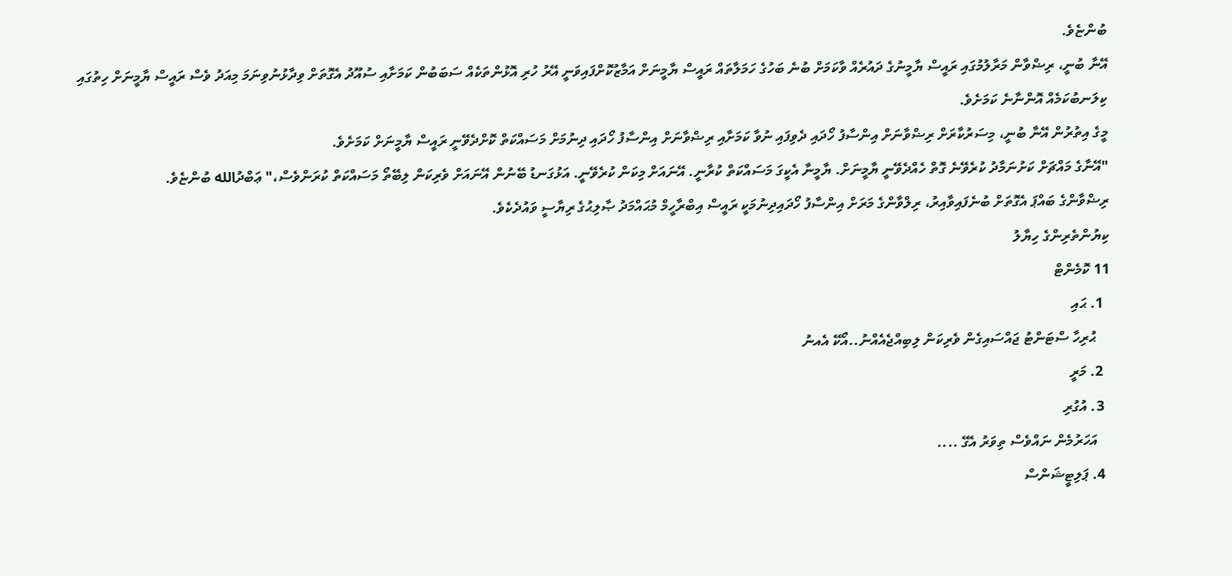ބުންޏެވެ.
އޭނާ ބުނީ، ރިޟްވާން މަރާލުމުގައި ރައީސް ޔާމީނުގެ ދައުރެއް ވާކަމަށް ބުނެ ބަހުގެ ހަމަލާތައް ރައީސް ޔާމީނަށް އަމާޒުކޮށްފައިވަނީ އޭރު ހުރި އޮޅުންތަކެއް ސަބަބުން ކަމަށާއި ސުއޫދު އެގޮތަށް ވިދާޅުނުވިނަމަ މިއަދު ވެސް ރައީސް ޔާމީނަށް ހިތުގައި ކިލަނބުކަމެއް އޮންނާނެ ކަމަށެވެ.
މީގެ އިތުރުން އޭނާ ބުނީ، މިސަރުކާރަށް ރިޟްވާނަށް އިންސާފު ހޯދައި ދެވިފައި ނުވާ ކަމަށާއި ރިޟްވާނަށް އިންސާފު ހޯދައި ދިނުމަށް މަސައްކަތް ކޮށްދެވޭނީ ރައީސް ޔާމީނަށް ކަމަށެވެ.
"އޭނާގެ މައްޗަށް ކަށުނަމާދު ކުރެވޭނެ ގޮތް ހެއްދެވޭނީ ޔާމީނަށް. ޔާމީނާ އެކީގަ މަސައްކަތް ކުރާނީ. އޭނައަށް މިކަން ކުރެވޭނީ. އަޅުގަނޑު ބޭނުން އޭނައަށް ވެރިކަން ލިބޭތޯ މަސައްކަތް ކުރަންވެސް،" ޢަބްދުالله ބުންޏެވެ.
ރިޟްވާންގެ ބައްޕަ އެގޮތަށް ބުނެފައިވާއިރު، ރިލްވާންގެ މަރަށް އިންސާފު ހޯދައިދިނުމަކީ ރައީސް އިބްރާހީމް މުޙައްމަދު ޞާލިޙުގެ ރިޔާސީ ވައުދެކެވެ.
ކިޔުންތެރިންގެ ހިޔާލު
11 ކޮމެންޓް
  1. ޙައި
    ޙުރިހާ ސްޓަންޓު ޖައްސައިގެން ވެރިކަން ލިބިއްޖެއެއްނު..އޯކޭ އެއނު
  2. މަރީ
  3. އުގުރި
    އަހަރުމެން ނައްވެސް ތިވަރު އެގޭ ....
  4. ޕަލިޓީޝަންސް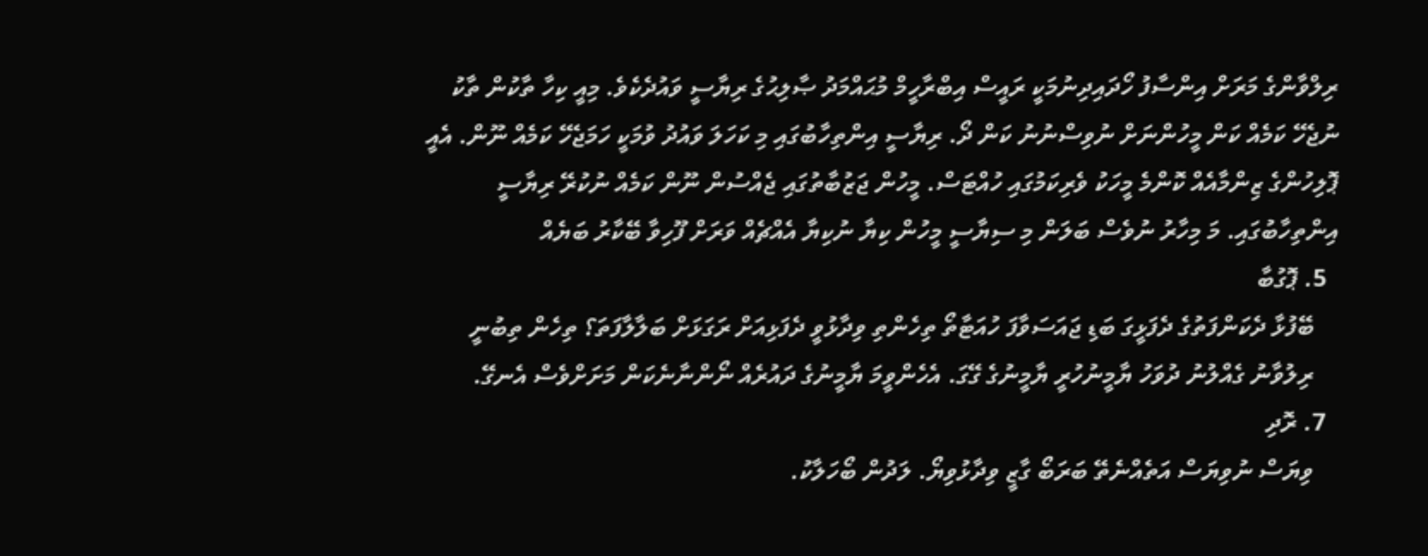ރިލްވާންގެ މަރަށް އިންސާފު ހޯދައިދިނުމަކީ ރައީސް އިބްރާހީމް މުޙައްމަދު ޞާލިޙުގެ ރިޔާސީ ވައުދެކެވެ. މިއީ ކިހާ ތާކުން ތާކު ނުޖެހޭ ކަމެއް ކަން މީހުންނަށް ނުވިސްނުނު ކަން ދޯ. ރިޔާސީ އިންތިހާބުގައި މި ކަހަލަ ވައުދު ވުމަކީ ހަމަޖެހޭ ކަމެއް ނޫން. އެއީ ޕޮލިހުންގެ ޒިންމާއެއް ކޮންމެ މީހަކު ވެރިކަމުގައި ހުއްޓަސް. މީހުން ޖަޒުބާތުގައި ޖެއްސުން ނޫން ކަމެއް ނުކުރޭ ރިޔާސީ އިންތިހާބުގައި. މަ މިހާރު ނުވެސް ބަލަން މި ސިޔާސީ މީހުން ކިޔާ ނުކިޔާ އެއްޗެއް ވަރަށް ފޫހިވާ ބޭކާރު ބަޔެއް
  5. ޕޮގުބާ
    ބޭފުޅާ ދެކަންފަތުގެ ދެފަޅީގަ ބަޑި ޖައަސަވާފަ ހުއަޓާތޯ ތިހެންތި ވިދާޅުވީ ދެފަޅިއަށް ރަގަޅަށް ބަލާލާފަތަ؟ ތިހެން ތިބުނީ
    ރިލުވާނު ގެއްލުނު ދުވަހު ޔާމީނުހުރީ ޔާމީނުގެ ގޭގަ. އެހެންވީމަ ޔާމީނުގެ ދައުރެއް ނޯންނާނެކަން މަށަށްވެސް އެނގޭ.
  7. ރޮދި
    ވިޔަސް ނުވިޔަސް އަތެއްނެތޭ ބަރަބޯ ގާޒީ ވިދާޅުވިޔޯ. ލަދުން ބޯހަލާކު.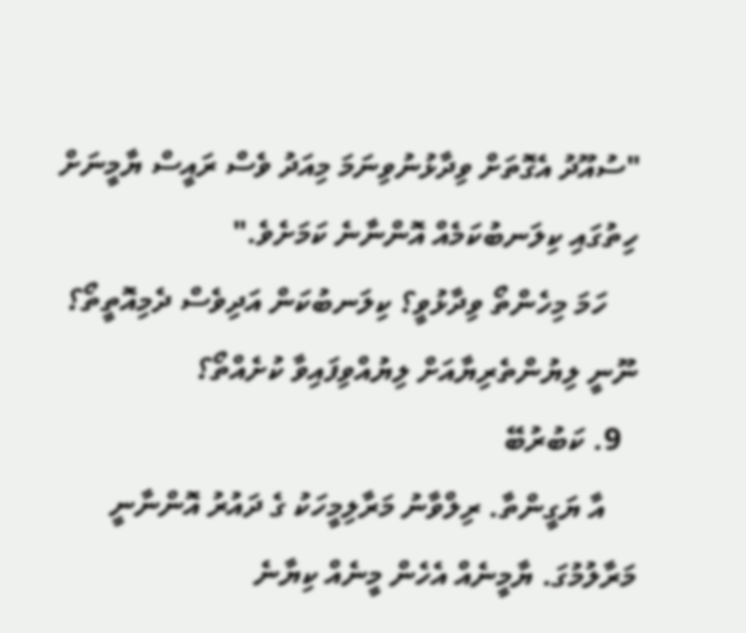"ސުއޫދު އެގޮތަށް ވިދާޅުނުވިނަމަ މިއަދު ވެސް ރައީސް ޔާމީނަށް ހިތުގައި ކިލަނބުކަމެއް އޮންނާނެ ކަމަށެވެ."
    ހަމަ މިހެންތޯ ވިދާޅުވީ؟ ކިލަނބުކަން އަދިވެސް ދެމިއޮތީތޯ؟ ނޫނީ ލިޔުންތެރިޔާއަށް ލިޔުއްވިފައިވާ ކުށެއްތޯ؟
  9. ކަބުރުބޭ
    އާ ޔަގީންތާ. ރިލްވާނު މަރާލިމީހަކު ގެ ދައުރު އޮންނާނީ މަރާލުމުގަ. ޔާމީނެއް އެހެން މީނެއް ކިޔާނެ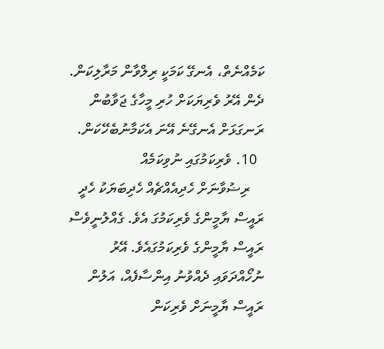ކަމެއްނެތް، އެނގޭ ކަމަކީ ރިލްވާން މަރާލިކަން. ދެން އޭރު ވެރިޔަކަށް ހުރި މީހާގެ ޖަވާބުން ރަނގަޅަށް އެނގޭނެ އޭނަ އެކަމާނުބެހޭކަން.
  10. ވެރިކަމުގައި ނުވިކަމެއް
    ރިޟުވާނަށް ހެދިއެއްޗެއް ހެދިބަޔަކު ހެދީ ރައީސް ޔާމީންގެ ވެރިކަމުގަ އެވެ. ގެއްލުނީވެސް ރައީސް ޔާމީންގެ ވެރިކަމުގައެވެ. އޭރު ނުހޯއްދަވައި ދެއްވުނު އިންސާފެއް، އަލުން ރައީސް ޔާމީނަށް ވެރިކަން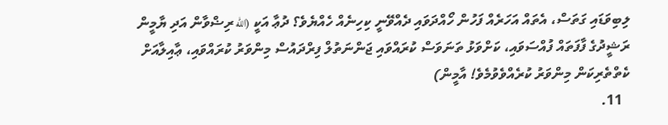ލިބިވަޑައި ގަތަސް، އެތައް އަހަރެއް ފަހުން ހޯއްދަވައި ދެއްވޭނީ ކިހިނެއް ހެއްޔެވެ؟ ދުޢާ އަކީ (الله ރިޟްވާން އަދި ޔާމީން ރަޝީދުގެ ފާފަތައް ފުއްސަވައި، ކަށްވަޅު ތަނަވަސް ކުރައްވައި ޖަންނަތުލް ފިރްދައުސް މިންވަރު ކުރައްވައި، ޢާއިލާއަށް ކެތްތެރިކަން މިންވަރު ކުރެއްވެވުމެވެ! އާމީން)
  11.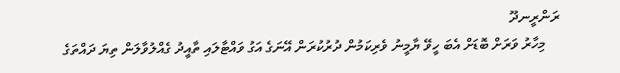ރަންރީނދޫ
    މިހާރު ވަރަށް ބޮޑަށް އެބަ ހީވޭ ޔާމީނު ވެރިކަމުން ދުރުކުރަން އޭނަގެ އަގު ވައްޓާލައި ތާއީދު ގެއްލުވާލަން ތިޔަ ދައްތަގެ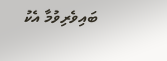ބައިވެރިވުމާ އެކު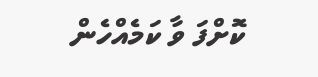ކޮށްފަ ވާ ކަމެއްހެން